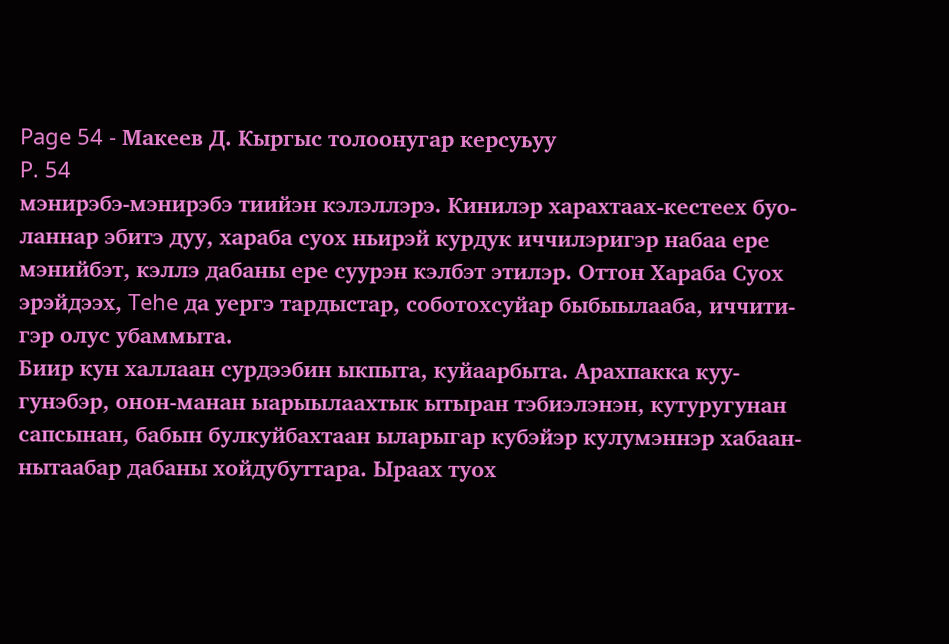Page 54 - Макеев Д. Кыргыс толоонугар керсуьуу
P. 54
мэнирэбэ-мэнирэбэ тиийэн кэлэллэрэ. Кинилэр харахтаах-кестеех буо-
ланнар эбитэ дуу, хараба суох ньирэй курдук иччилэригэр набаа ере
мэнийбэт, кэллэ дабаны ере суурэн кэлбэт этилэр. Оттон Хараба Суох
эрэйдээх, Tehe да уергэ тардыстар, соботохсуйар быбыылааба, иччити-
гэр олус убаммыта.
Биир кун халлаан сурдээбин ыкпыта, куйаарбыта. Арахпакка куу-
гунэбэр, онон-манан ыарыылаахтык ытыран тэбиэлэнэн, кутуругунан
сапсынан, бабын булкуйбахтаан ыларыгар кубэйэр кулумэннэр хабаан-
нытаабар дабаны хойдубуттара. Ыраах туох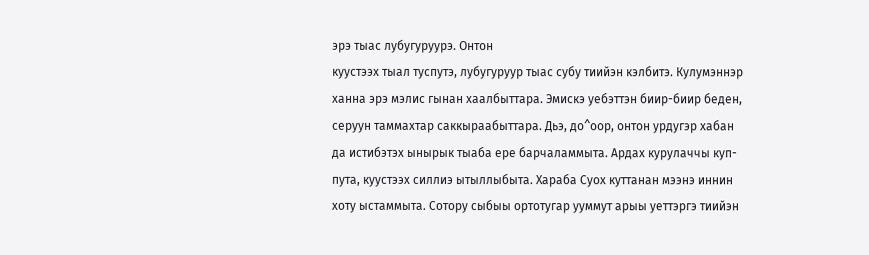эрэ тыас лубугуруурэ. Онтон
куустээх тыал туспутэ, лубугуруур тыас субу тиийэн кэлбитэ. Кулумэннэр
ханна эрэ мэлис гынан хаалбыттара. Эмискэ уебэттэн биир-биир беден,
серуун таммахтар саккыраабыттара. Дьэ, до^оор, онтон урдугэр хабан
да истибэтэх ынырык тыаба ере барчаламмыта. Ардах курулаччы куп-
пута, куустээх силлиэ ытыллыбыта. Хараба Суох куттанан мээнэ иннин
хоту ыстаммыта. Сотору сыбыы ортотугар ууммут арыы уеттэргэ тиийэн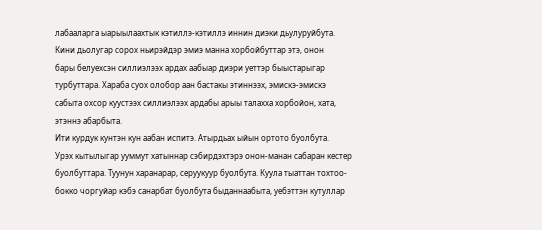лабааларга ыарыылаахтык кэтиллэ-кэтиллэ иннин диэки дьулуруйбута.
Кини дьолугар сорох ньирэйдэр эмиэ манна хорбойбуттар этэ, онон
бары белуехсэн силлиэлээх ардах аабыар диэри уеттэр быыстарыгар
турбуттара. Хараба суох олобор аан бастакы этиннээх, эмискэ-эмискэ
сабыта охсор куустээх силлиэлээх ардабы арыы талахха хорбойон, хата,
этэннэ абарбыта.
Ити курдук кунтэн кун аабан испитэ. Атырдьах ыйын ортото буолбута.
Урэх кытылыгар ууммут хатыннар сэбирдэхтэрэ онон-манан сабаран кестер
буолбуттара. Туунун харанарар, серуукуур буолбута. Куула тыаттан тохтоо-
бокко чоргуйар кэбэ санарбат буолбута быданнаабыта, уебэттэн кутуллар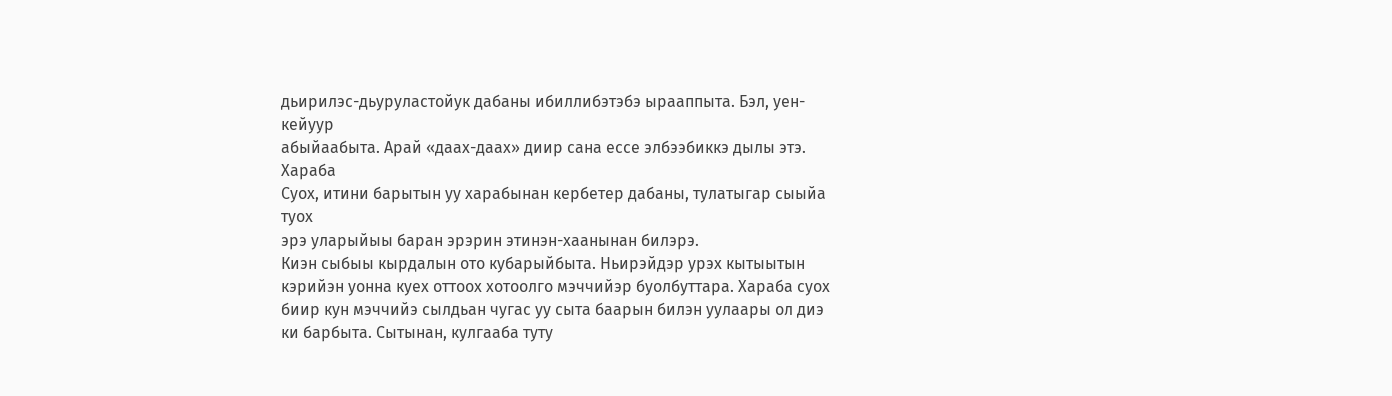дьирилэс-дьуруластойук дабаны ибиллибэтэбэ ырааппыта. Бэл, уен-кейуур
абыйаабыта. Арай «даах-даах» диир сана ессе элбээбиккэ дылы этэ. Хараба
Суох, итини барытын уу харабынан кербетер дабаны, тулатыгар сыыйа туох
эрэ уларыйыы баран эрэрин этинэн-хаанынан билэрэ.
Киэн сыбыы кырдалын ото кубарыйбыта. Ньирэйдэр урэх кытыытын
кэрийэн уонна куех оттоох хотоолго мэччийэр буолбуттара. Хараба суох
биир кун мэччийэ сылдьан чугас уу сыта баарын билэн уулаары ол диэ
ки барбыта. Сытынан, кулгааба туту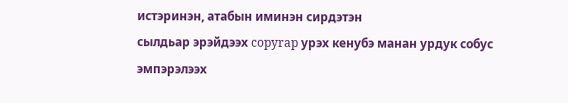истэринэн, атабын иминэн сирдэтэн
сылдьар эрэйдээх copyrap урэх кенубэ манан урдук собус эмпэрэлээх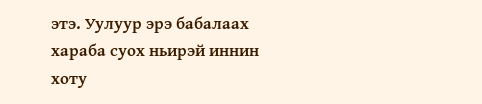этэ. Уулуур эрэ бабалаах хараба суох ньирэй иннин хоту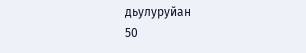дьулуруйан
50